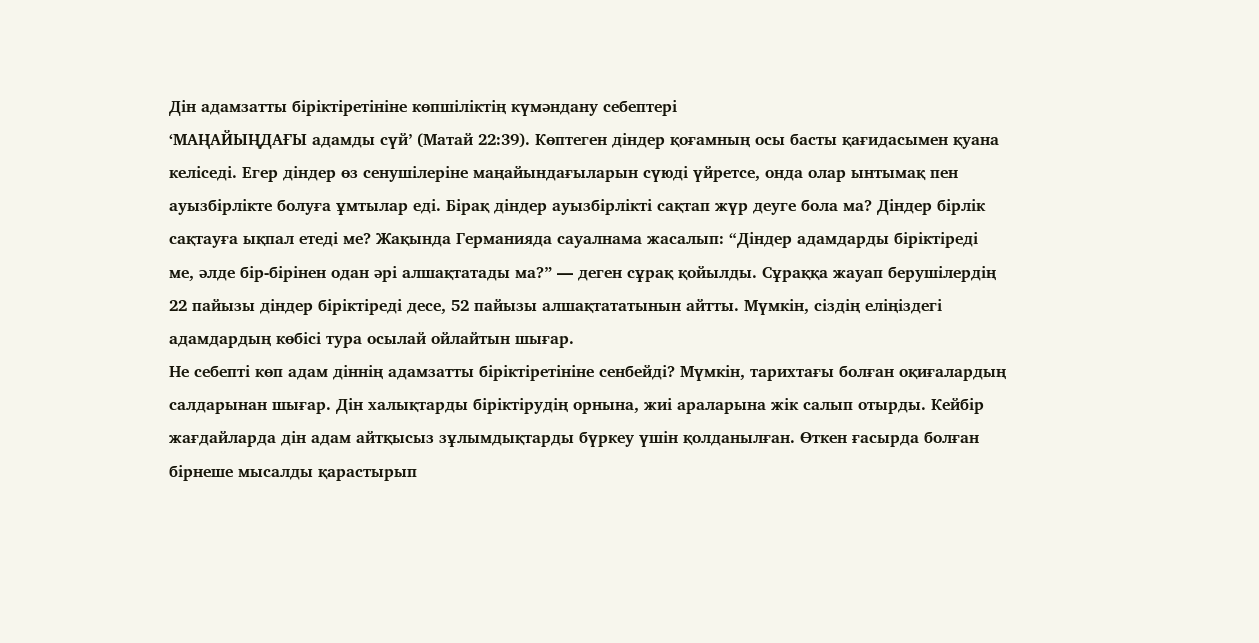Дін адамзатты біріктіретініне көпшіліктің күмәндану себептері
‘МАҢАЙЫҢДАҒЫ адамды сүй’ (Матай 22:39). Көптеген діндер қоғамның осы басты қағидасымен қуана келіседі. Егер діндер өз сенушілеріне маңайындағыларын сүюді үйретсе, онда олар ынтымақ пен ауызбірлікте болуға ұмтылар еді. Бірақ діндер ауызбірлікті сақтап жүр деуге бола ма? Діндер бірлік сақтауға ықпал етеді ме? Жақында Германияда сауалнама жасалып: “Діндер адамдарды біріктіреді ме, әлде бір-бірінен одан әрі алшақтатады ма?” — деген сұрақ қойылды. Сұраққа жауап берушілердің 22 пайызы діндер біріктіреді десе, 52 пайызы алшақтататынын айтты. Мүмкін, сіздің еліңіздегі адамдардың көбісі тура осылай ойлайтын шығар.
Не себепті көп адам діннің адамзатты біріктіретініне сенбейді? Мүмкін, тарихтағы болған оқиғалардың салдарынан шығар. Дін халықтарды біріктірудің орнына, жиі араларына жік салып отырды. Кейбір жағдайларда дін адам айтқысыз зұлымдықтарды бүркеу үшін қолданылған. Өткен ғасырда болған бірнеше мысалды қарастырып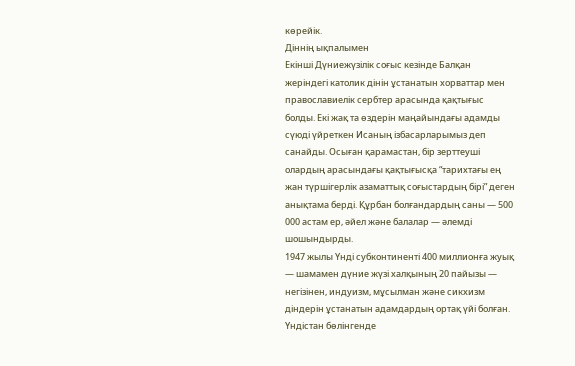көрейік.
Діннің ықпалымен
Екінші Дүниежүзілік соғыс кезінде Балқан жеріндегі католик дінін ұстанатын хорваттар мен православиелік сербтер арасында қақтығыс болды. Екі жақ та өздерін маңайындағы адамды сүюді үйреткен Исаның ізбасарларымыз деп санайды. Осыған қарамастан, бір зерттеуші олардың арасындағы қақтығысқа “тарихтағы ең жан түршігерлік азаматтық соғыстардың бірі” деген анықтама берді. Құрбан болғандардың саны — 500 000 астам ер, әйел және балалар — әлемді шошындырды.
1947 жылы Үнді субконтиненті 400 миллионға жуық — шамамен дүние жүзі халқының 20 пайызы — негізінен, индуизм, мұсылман және сикхизм діндерін ұстанатын адамдардың ортақ үйі болған. Үндістан бөлінгенде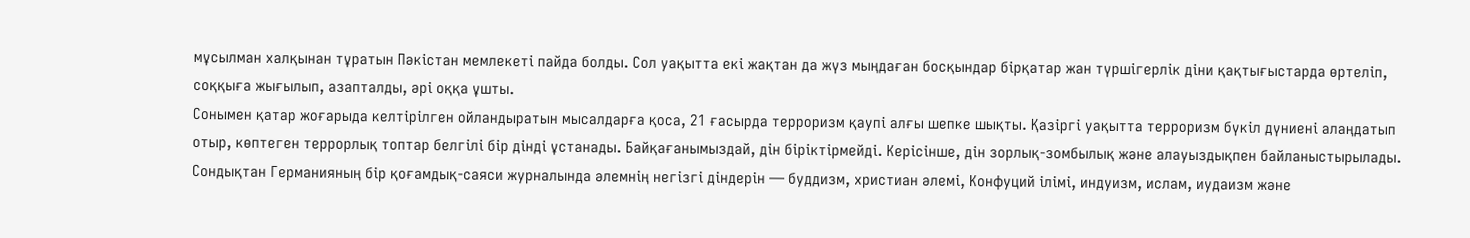мұсылман халқынан тұратын Пәкістан мемлекеті пайда болды. Сол уақытта екі жақтан да жүз мыңдаған босқындар бірқатар жан түршігерлік діни қақтығыстарда өртеліп, соққыға жығылып, азапталды, әрі оққа ұшты.
Сонымен қатар жоғарыда келтірілген ойландыратын мысалдарға қоса, 21 ғасырда терроризм қаупі алғы шепке шықты. Қазіргі уақытта терроризм бүкіл дүниені алаңдатып отыр, көптеген террорлық топтар белгілі бір дінді ұстанады. Байқағанымыздай, дін біріктірмейді. Керісінше, дін зорлық-зомбылық және алауыздықпен байланыстырылады. Сондықтан Германияның бір қоғамдық-саяси журналында әлемнің негізгі діндерін — буддизм, христиан әлемі, Конфуций ілімі, индуизм, ислам, иудаизм және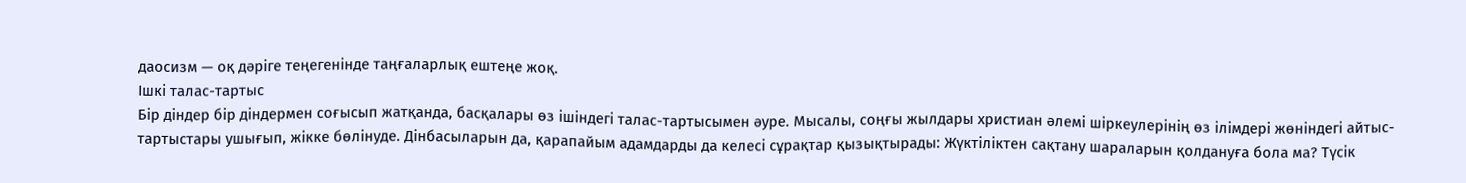даосизм — оқ дәріге теңегенінде таңғаларлық ештеңе жоқ.
Ішкі талас-тартыс
Бір діндер бір діндермен соғысып жатқанда, басқалары өз ішіндегі талас-тартысымен әуре. Мысалы, соңғы жылдары христиан әлемі шіркеулерінің өз ілімдері жөніндегі айтыс-тартыстары ушығып, жікке бөлінуде. Дінбасыларын да, қарапайым адамдарды да келесі сұрақтар қызықтырады: Жүктіліктен сақтану шараларын қолдануға бола ма? Түсік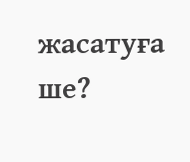жасатуға ше?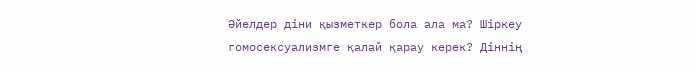Әйелдер діни қызметкер бола ала ма? Шіркеу гомосексуализмге қалай қарау керек? Діннің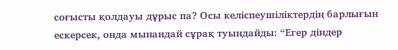соғысты қолдауы дұрыс па? Осы келіспеушіліктердің барлығын ескерсек, онда мынандай сұрақ туындайды: “Егер діндер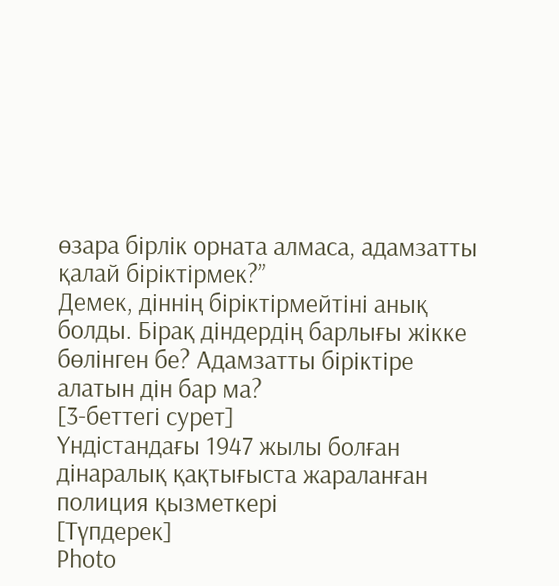өзара бірлік орната алмаса, адамзатты қалай біріктірмек?”
Демек, діннің біріктірмейтіні анық болды. Бірақ діндердің барлығы жікке бөлінген бе? Адамзатты біріктіре алатын дін бар ма?
[3-беттегі сурет]
Үндістандағы 1947 жылы болған дінаралық қақтығыста жараланған полиция қызметкері
[Түпдерек]
Photo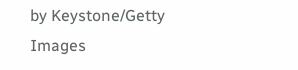by Keystone/Getty Images